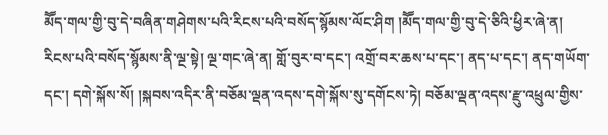མཽད་གལ་གྱི་བུ་དེ་བཞིན་གཤེགས་པའི་རིངས་པའི་བསོད་སྙོམས་ལོང་ཤིག །མཽད་གལ་གྱི་བུ་དེ་ཅིའི་ཕྱིར་ཞེ་ན། རིངས་པའི་བསོད་སྙོམས་ནི་ལྔ་སྟེ། ལྔ་གང་ཞེ་ན། གློ་བུར་བ་དང་། འགྲོ་བར་ཆས་པ་དང་། ནད་པ་དང་། ནད་གཡོག་དང་། དགེ་སྐོས་སོ། །སྐབས་འདིར་ནི་བཅོམ་ལྡན་འདས་དགེ་སྐོས་སུ་དགོངས་ཏེ། བཅོམ་ལྡན་འདས་རྫུ་འཕྲུལ་གྱིས་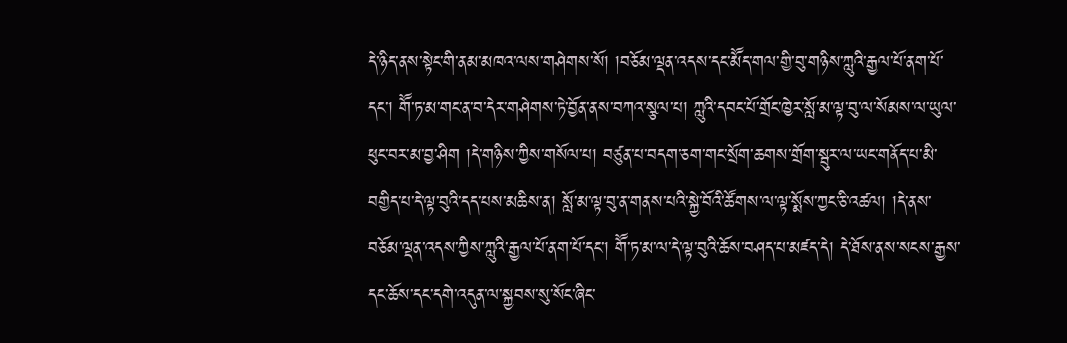དེ་ཉིད་ནས་སྟེང་གི་ནམ་མཁའ་ལས་གཤེགས་སོ། །བཅོམ་ལྡན་འདས་དང་མཽད་གལ་གྱི་བུ་གཉིས་ཀླུའི་རྒྱལ་པོ་ནག་པོ་དང་། གཽ་ཏ་མ་གང་ན་བ་དེར་གཤེགས་ཏེ་བྱོན་ནས་བཀའ་སྩལ་པ། ཀླུའི་དབང་པོ་གྲོང་ཁྱེར་སློ་མ་ལྟ་བུ་ལ་སོམས་ལ་ཡུལ་ཕུང་བར་མ་བྱ་ཤིག །དེ་གཉིས་ཀྱིས་གསོལ་པ། བཙུན་པ་བདག་ཅག་གང་སྲོག་ཆགས་གྲོག་སྦུར་ལ་ཡང་གནོད་པ་མི་བགྱིད་པ་དེ་ལྟ་བུའི་དད་པས་མཆིས་ན། སློ་མ་ལྟ་བུ་ན་གནས་པའི་སྐྱེ་བོའི་ཚོགས་ལ་ལྟ་སྨོས་ཀྱང་ཅི་འཚལ། །དེ་ནས་བཅོམ་ལྡན་འདས་ཀྱིས་ཀླུའི་རྒྱལ་པོ་ནག་པོ་དང་། གཽ་ཏ་མ་ལ་དེ་ལྟ་བུའི་ཆོས་བཤད་པ་མཛད་དེ། དེ་ཐོས་ནས་སངས་རྒྱས་དང་ཆོས་དང་དགེ་འདུན་ལ་སྐྱབས་སུ་སོང་ཞིང་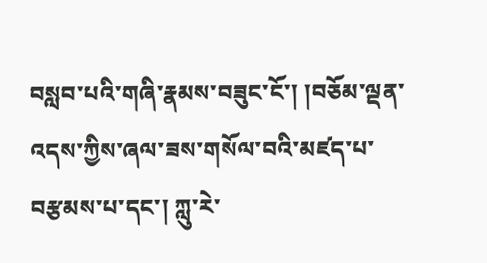བསླབ་པའི་གཞི་རྣམས་བཟུང་ངོ་། །བཅོམ་ལྡན་འདས་ཀྱིས་ཞལ་ཟས་གསོལ་བའི་མཛད་པ་བརྩམས་པ་དང་། ཀླུ་རེ་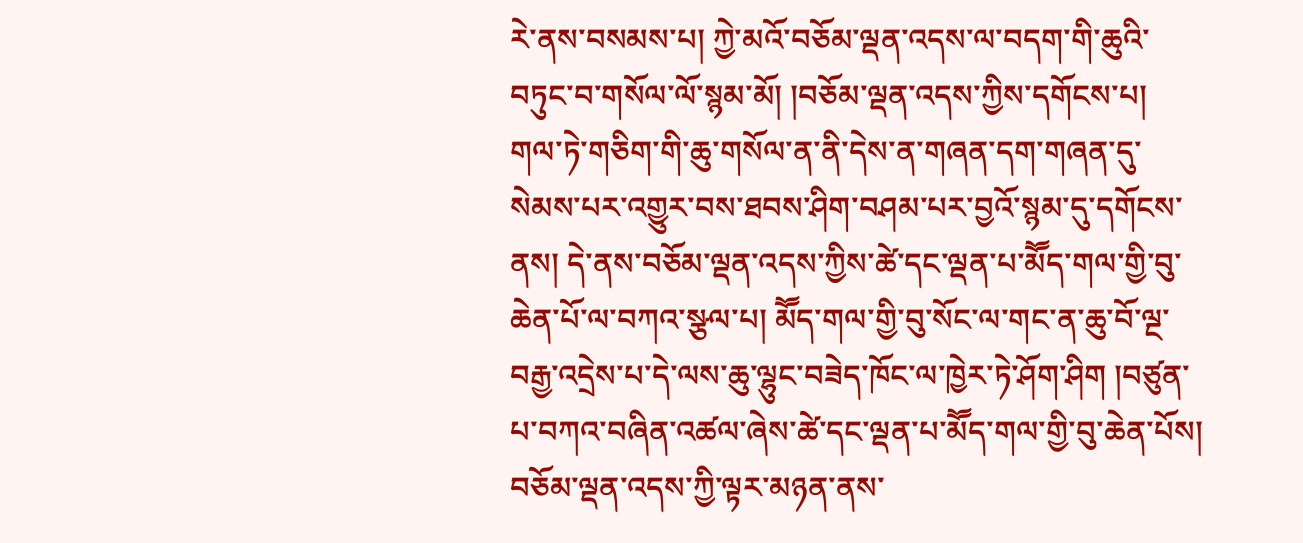རེ་ནས་བསམས་པ། ཀྱེ་མའོ་བཅོམ་ལྡན་འདས་ལ་བདག་གི་ཆུའི་བཏུང་བ་གསོལ་ལོ་སྙམ་མོ། །བཅོམ་ལྡན་འདས་ཀྱིས་དགོངས་པ། གལ་ཏེ་གཅིག་གི་ཆུ་གསོལ་ན་ནི་དེས་ན་གཞན་དག་གཞན་དུ་སེམས་པར་འགྱུར་བས་ཐབས་ཤིག་བཤམ་པར་བྱའོ་སྙམ་དུ་དགོངས་ནས། དེ་ནས་བཅོམ་ལྡན་འདས་ཀྱིས་ཚེ་དང་ལྡན་པ་མཽད་གལ་གྱི་བུ་ཆེན་པོ་ལ་བཀའ་སྩལ་པ། མཽད་གལ་གྱི་བུ་སོང་ལ་གང་ན་ཆུ་བོ་ལྔ་བརྒྱ་འདྲེས་པ་དེ་ལས་ཆུ་ལྷུང་བཟེད་ཁོང་ལ་ཁྱེར་ཏེ་ཤོག་ཤིག །བཙུན་པ་བཀའ་བཞིན་འཚལ་ཞེས་ཚེ་དང་ལྡན་པ་མཽད་གལ་གྱི་བུ་ཆེན་པོས། བཅོམ་ལྡན་འདས་ཀྱི་ལྟར་མཉན་ནས་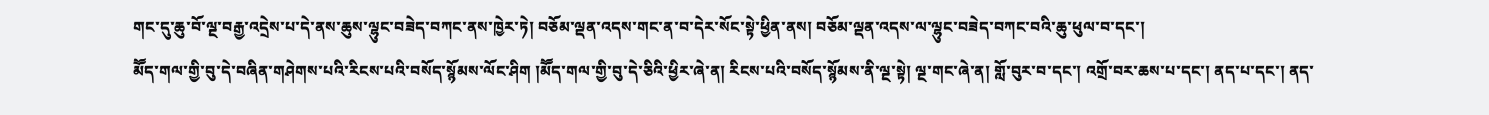གང་དུ་ཆུ་བོ་ལྔ་བརྒྱ་འདྲེས་པ་དེ་ནས་ཆུས་ལྷུང་བཟེད་བཀང་ནས་ཁྱེར་ཏེ། བཅོམ་ལྡན་འདས་གང་ན་བ་དེར་སོང་སྟེ་ཕྱིན་ནས། བཅོམ་ལྡན་འདས་ལ་ལྷུང་བཟེད་བཀང་བའི་ཆུ་ཕུལ་བ་དང་།
མཽད་གལ་གྱི་བུ་དེ་བཞིན་གཤེགས་པའི་རིངས་པའི་བསོད་སྙོམས་ལོང་ཤིག །མཽད་གལ་གྱི་བུ་དེ་ཅིའི་ཕྱིར་ཞེ་ན། རིངས་པའི་བསོད་སྙོམས་ནི་ལྔ་སྟེ། ལྔ་གང་ཞེ་ན། གློ་བུར་བ་དང་། འགྲོ་བར་ཆས་པ་དང་། ནད་པ་དང་། ནད་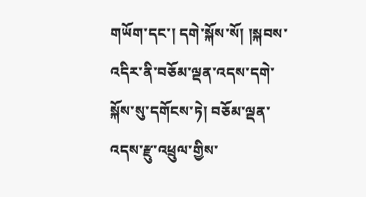གཡོག་དང་། དགེ་སྐོས་སོ། །སྐབས་འདིར་ནི་བཅོམ་ལྡན་འདས་དགེ་སྐོས་སུ་དགོངས་ཏེ། བཅོམ་ལྡན་འདས་རྫུ་འཕྲུལ་གྱིས་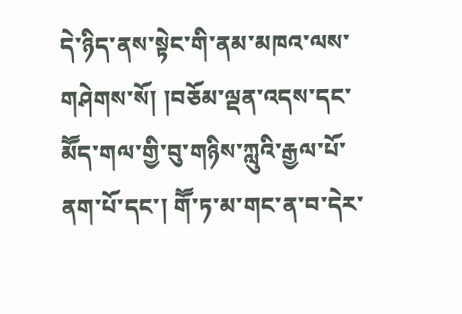དེ་ཉིད་ནས་སྟེང་གི་ནམ་མཁའ་ལས་གཤེགས་སོ། །བཅོམ་ལྡན་འདས་དང་མཽད་གལ་གྱི་བུ་གཉིས་ཀླུའི་རྒྱལ་པོ་ནག་པོ་དང་། གཽ་ཏ་མ་གང་ན་བ་དེར་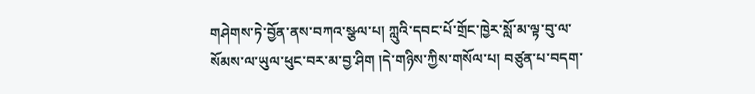གཤེགས་ཏེ་བྱོན་ནས་བཀའ་སྩལ་པ། ཀླུའི་དབང་པོ་གྲོང་ཁྱེར་སློ་མ་ལྟ་བུ་ལ་སོམས་ལ་ཡུལ་ཕུང་བར་མ་བྱ་ཤིག །དེ་གཉིས་ཀྱིས་གསོལ་པ། བཙུན་པ་བདག་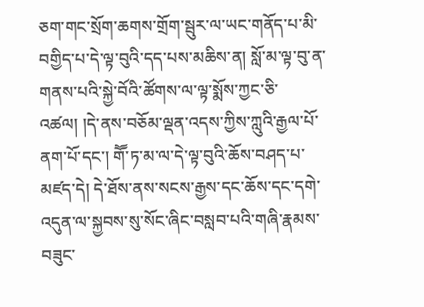ཅག་གང་སྲོག་ཆགས་གྲོག་སྦུར་ལ་ཡང་གནོད་པ་མི་བགྱིད་པ་དེ་ལྟ་བུའི་དད་པས་མཆིས་ན། སློ་མ་ལྟ་བུ་ན་གནས་པའི་སྐྱེ་བོའི་ཚོགས་ལ་ལྟ་སྨོས་ཀྱང་ཅི་འཚལ། །དེ་ནས་བཅོམ་ལྡན་འདས་ཀྱིས་ཀླུའི་རྒྱལ་པོ་ནག་པོ་དང་། གཽ་ཏ་མ་ལ་དེ་ལྟ་བུའི་ཆོས་བཤད་པ་མཛད་དེ། དེ་ཐོས་ནས་སངས་རྒྱས་དང་ཆོས་དང་དགེ་འདུན་ལ་སྐྱབས་སུ་སོང་ཞིང་བསླབ་པའི་གཞི་རྣམས་བཟུང་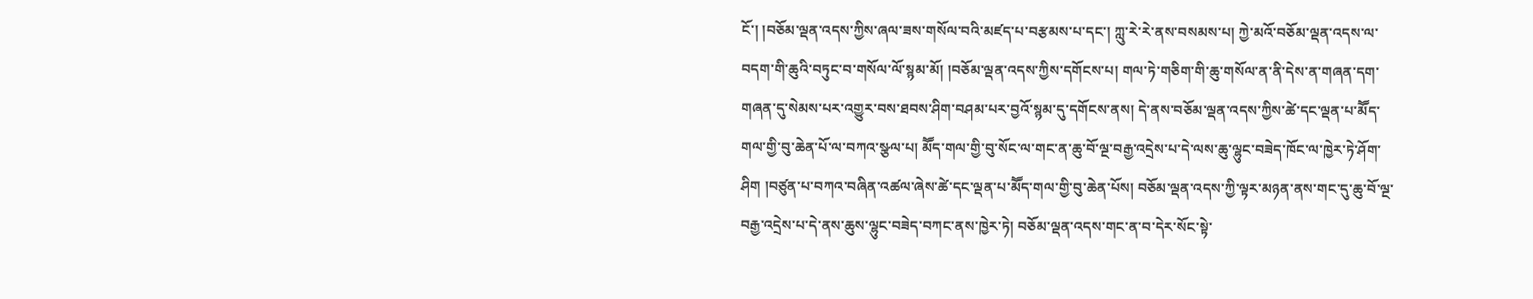ངོ་། །བཅོམ་ལྡན་འདས་ཀྱིས་ཞལ་ཟས་གསོལ་བའི་མཛད་པ་བརྩམས་པ་དང་། ཀླུ་རེ་རེ་ནས་བསམས་པ། ཀྱེ་མའོ་བཅོམ་ལྡན་འདས་ལ་བདག་གི་ཆུའི་བཏུང་བ་གསོལ་ལོ་སྙམ་མོ། །བཅོམ་ལྡན་འདས་ཀྱིས་དགོངས་པ། གལ་ཏེ་གཅིག་གི་ཆུ་གསོལ་ན་ནི་དེས་ན་གཞན་དག་གཞན་དུ་སེམས་པར་འགྱུར་བས་ཐབས་ཤིག་བཤམ་པར་བྱའོ་སྙམ་དུ་དགོངས་ནས། དེ་ནས་བཅོམ་ལྡན་འདས་ཀྱིས་ཚེ་དང་ལྡན་པ་མཽད་གལ་གྱི་བུ་ཆེན་པོ་ལ་བཀའ་སྩལ་པ། མཽད་གལ་གྱི་བུ་སོང་ལ་གང་ན་ཆུ་བོ་ལྔ་བརྒྱ་འདྲེས་པ་དེ་ལས་ཆུ་ལྷུང་བཟེད་ཁོང་ལ་ཁྱེར་ཏེ་ཤོག་ཤིག །བཙུན་པ་བཀའ་བཞིན་འཚལ་ཞེས་ཚེ་དང་ལྡན་པ་མཽད་གལ་གྱི་བུ་ཆེན་པོས། བཅོམ་ལྡན་འདས་ཀྱི་ལྟར་མཉན་ནས་གང་དུ་ཆུ་བོ་ལྔ་བརྒྱ་འདྲེས་པ་དེ་ནས་ཆུས་ལྷུང་བཟེད་བཀང་ནས་ཁྱེར་ཏེ། བཅོམ་ལྡན་འདས་གང་ན་བ་དེར་སོང་སྟེ་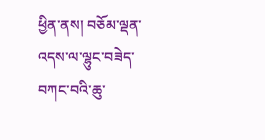ཕྱིན་ནས། བཅོམ་ལྡན་འདས་ལ་ལྷུང་བཟེད་བཀང་བའི་ཆུ་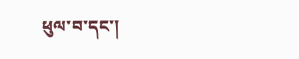ཕུལ་བ་དང་།